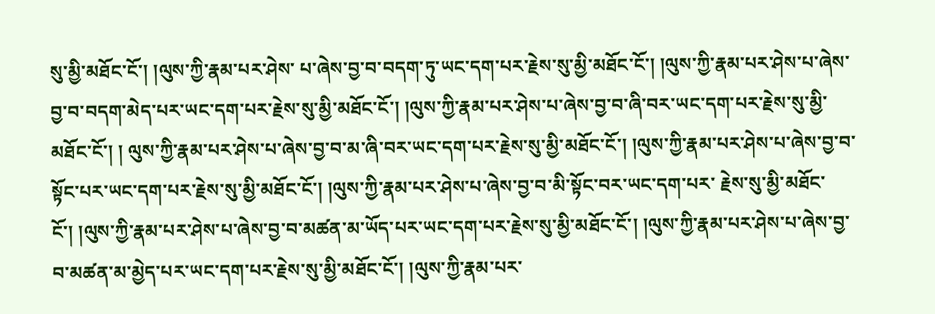སུ་མྱི་མཐོང་ངོ་། །ལུས་ཀྱི་རྣམ་པར་ཤེས་ པ་ཞེས་བྱ་བ་བདག་ཏུ་ཡང་དག་པར་རྗེས་སུ་མྱི་མཐོང་ངོ་། །ལུས་ཀྱི་རྣམ་པར་ཤེས་པ་ཞེས་བྱ་བ་བདག་མེད་པར་ཡང་དག་པར་རྗེས་སུ་མྱི་མཐོང་ངོ་། །ལུས་ཀྱི་རྣམ་པར་ཤེས་པ་ཞེས་བྱ་བ་ཞི་བར་ཡང་དག་པར་རྗེས་སུ་མྱི་མཐོང་ངོ་། ། ལུས་ཀྱི་རྣམ་པར་ཤེས་པ་ཞེས་བྱ་བ་མ་ཞི་བར་ཡང་དག་པར་རྗེས་སུ་མྱི་མཐོང་ངོ་། །ལུས་ཀྱི་རྣམ་པར་ཤེས་པ་ཞེས་བྱ་བ་སྟོང་པར་ཡང་དག་པར་རྗེས་སུ་མྱི་མཐོང་ངོ་། །ལུས་ཀྱི་རྣམ་པར་ཤེས་པ་ཞེས་བྱ་བ་མི་སྟོང་བར་ཡང་དག་པར་ རྗེས་སུ་མྱི་མཐོང་ངོ་། །ལུས་ཀྱི་རྣམ་པར་ཤེས་པ་ཞེས་བྱ་བ་མཚན་མ་ཡོད་པར་ཡང་དག་པར་རྗེས་སུ་མྱི་མཐོང་ངོ་། །ལུས་ཀྱི་རྣམ་པར་ཤེས་པ་ཞེས་བྱ་བ་མཚན་མ་མྱེད་པར་ཡང་དག་པར་རྗེས་སུ་མྱི་མཐོང་ངོ་། །ལུས་ཀྱི་རྣམ་པར་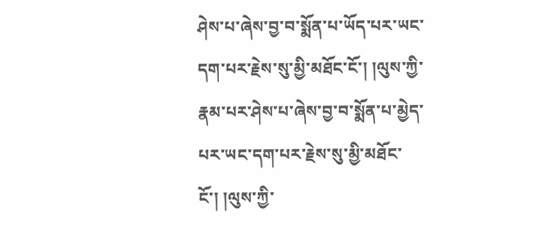ཤེས་པ་ཞེས་བྱ་བ་སྨོན་པ་ཡོད་པར་ཡང་དག་པར་རྗེས་སུ་མྱི་མཐོང་ངོ་། །ལུས་ཀྱི་རྣམ་པར་ཤེས་པ་ཞེས་བྱ་བ་སྨོན་པ་མྱེད་པར་ཡང་དག་པར་རྗེས་སུ་མྱི་མཐོང་ངོ་། །ལུས་ཀྱི་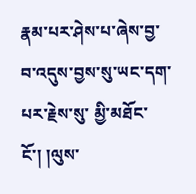རྣམ་པར་ཤེས་པ་ཞེས་བྱ་བ་འདུས་བྱས་སུ་ཡང་དག་པར་རྗེས་སུ་ མྱི་མཐོང་ངོ་། །ལུས་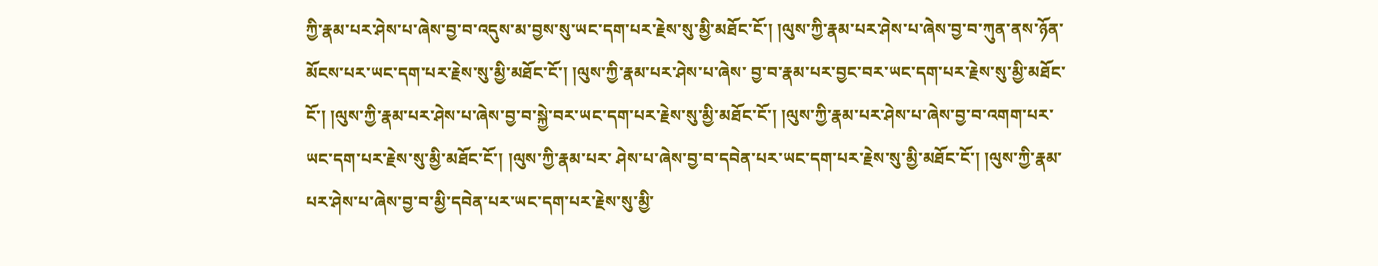ཀྱི་རྣམ་པར་ཤེས་པ་ཞེས་བྱ་བ་འདུས་མ་བྱས་སུ་ཡང་དག་པར་རྗེས་སུ་མྱི་མཐོང་ངོ་། །ལུས་ཀྱི་རྣམ་པར་ཤེས་པ་ཞེས་བྱ་བ་ཀུན་ནས་ཉོན་མོངས་པར་ཡང་དག་པར་རྗེས་སུ་མྱི་མཐོང་ངོ་། །ལུས་ཀྱི་རྣམ་པར་ཤེས་པ་ཞེས་ བྱ་བ་རྣམ་པར་བྱང་བར་ཡང་དག་པར་རྗེས་སུ་མྱི་མཐོང་ངོ་། །ལུས་ཀྱི་རྣམ་པར་ཤེས་པ་ཞེས་བྱ་བ་སྐྱེ་བར་ཡང་དག་པར་རྗེས་སུ་མྱི་མཐོང་ངོ་། །ལུས་ཀྱི་རྣམ་པར་ཤེས་པ་ཞེས་བྱ་བ་འགག་པར་ཡང་དག་པར་རྗེས་སུ་མྱི་མཐོང་ངོ་། །ལུས་ཀྱི་རྣམ་པར་ ཤེས་པ་ཞེས་བྱ་བ་དབེན་པར་ཡང་དག་པར་རྗེས་སུ་མྱི་མཐོང་ངོ་། །ལུས་ཀྱི་རྣམ་པར་ཤེས་པ་ཞེས་བྱ་བ་མྱི་དབེན་པར་ཡང་དག་པར་རྗེས་སུ་མྱི་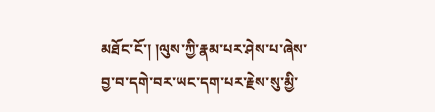མཐོང་ངོ་། །ལུས་ཀྱི་རྣམ་པར་ཤེས་པ་ཞེས་བྱ་བ་དགེ་བར་ཡང་དག་པར་རྗེས་སུ་མྱི་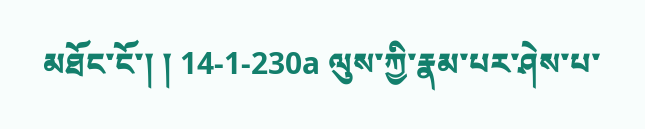མཐོང་ངོ་། ། 14-1-230a ལུས་ཀྱི་རྣམ་པར་ཤེས་པ་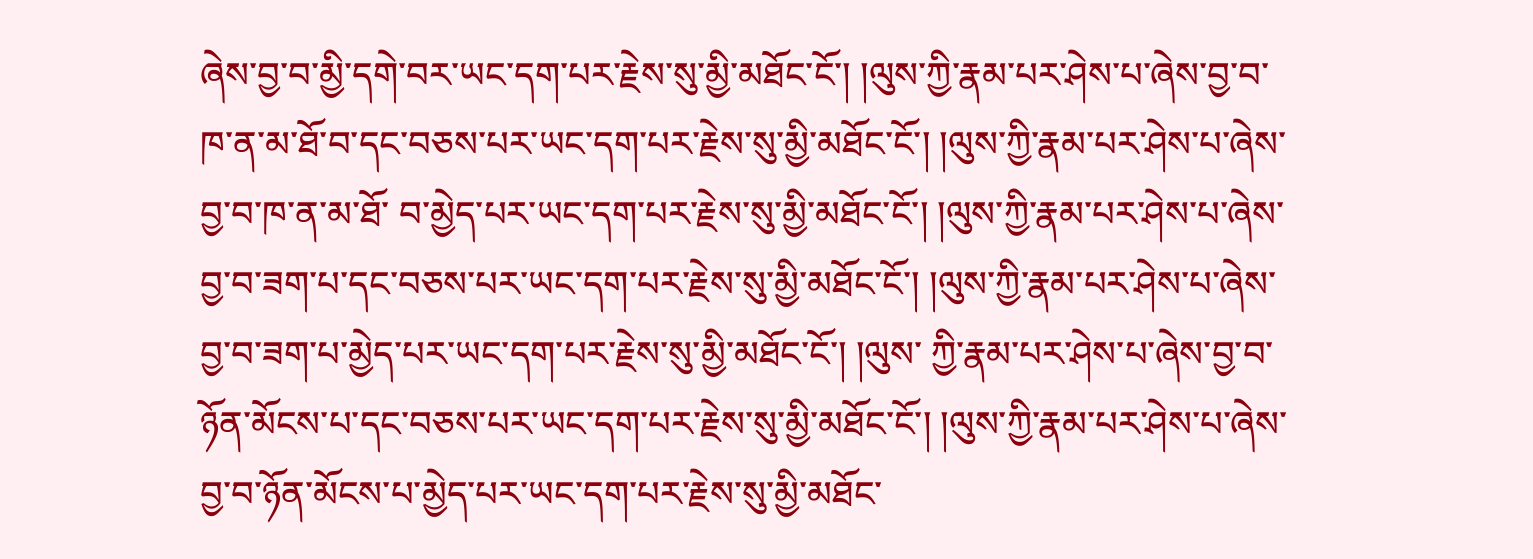ཞེས་བྱ་བ་མྱི་དགེ་བར་ཡང་དག་པར་རྗེས་སུ་མྱི་མཐོང་ངོ་། །ལུས་ཀྱི་རྣམ་པར་ཤེས་པ་ཞེས་བྱ་བ་ཁ་ན་མ་ཐོ་བ་དང་བཅས་པར་ཡང་དག་པར་རྗེས་སུ་མྱི་མཐོང་ངོ་། །ལུས་ཀྱི་རྣམ་པར་ཤེས་པ་ཞེས་བྱ་བ་ཁ་ན་མ་ཐོ་ བ་མྱེད་པར་ཡང་དག་པར་རྗེས་སུ་མྱི་མཐོང་ངོ་། །ལུས་ཀྱི་རྣམ་པར་ཤེས་པ་ཞེས་བྱ་བ་ཟག་པ་དང་བཅས་པར་ཡང་དག་པར་རྗེས་སུ་མྱི་མཐོང་ངོ་། །ལུས་ཀྱི་རྣམ་པར་ཤེས་པ་ཞེས་བྱ་བ་ཟག་པ་མྱེད་པར་ཡང་དག་པར་རྗེས་སུ་མྱི་མཐོང་ངོ་། །ལུས་ ཀྱི་རྣམ་པར་ཤེས་པ་ཞེས་བྱ་བ་ཉོན་མོངས་པ་དང་བཅས་པར་ཡང་དག་པར་རྗེས་སུ་མྱི་མཐོང་ངོ་། །ལུས་ཀྱི་རྣམ་པར་ཤེས་པ་ཞེས་བྱ་བ་ཉོན་མོངས་པ་མྱེད་པར་ཡང་དག་པར་རྗེས་སུ་མྱི་མཐོང་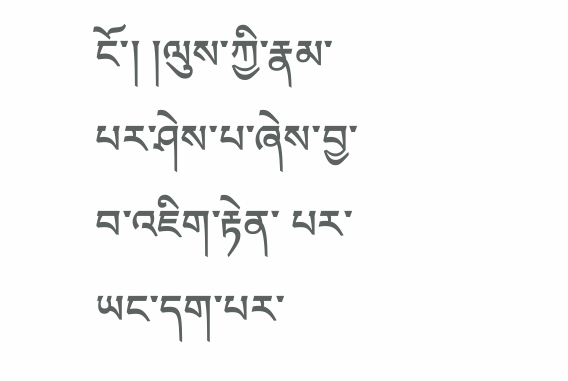ངོ་། །ལུས་ཀྱི་རྣམ་པར་ཤེས་པ་ཞེས་བྱ་བ་འཇིག་རྟེན་ པར་ཡང་དག་པར་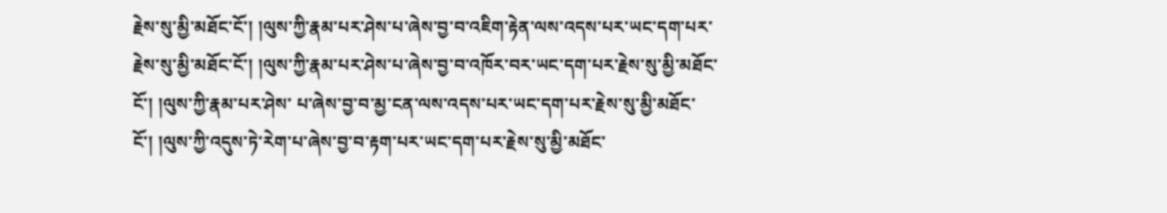རྗེས་སུ་མྱི་མཐོང་ངོ་། །ལུས་ཀྱི་རྣམ་པར་ཤེས་པ་ཞེས་བྱ་བ་འཇིག་རྟེན་ལས་འདས་པར་ཡང་དག་པར་རྗེས་སུ་མྱི་མཐོང་ངོ་། །ལུས་ཀྱི་རྣམ་པར་ཤེས་པ་ཞེས་བྱ་བ་འཁོར་བར་ཡང་དག་པར་རྗེས་སུ་མྱི་མཐོང་ངོ་། །ལུས་ཀྱི་རྣམ་པར་ཤེས་ པ་ཞེས་བྱ་བ་མྱ་ངན་ལས་འདས་པར་ཡང་དག་པར་རྗེས་སུ་མྱི་མཐོང་ངོ་། །ལུས་ཀྱི་འདུས་ཏེ་རེག་པ་ཞེས་བྱ་བ་རྟག་པར་ཡང་དག་པར་རྗེས་སུ་མྱི་མཐོང་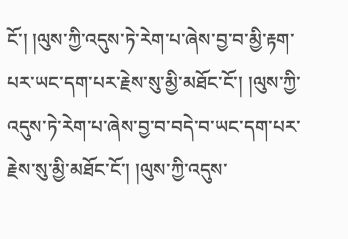ངོ་། །ལུས་ཀྱི་འདུས་ཏེ་རེག་པ་ཞེས་བྱ་བ་མྱི་རྟག་པར་ཡང་དག་པར་རྗེས་སུ་མྱི་མཐོང་ངོ་། །ལུས་ཀྱི་ འདུས་ཏེ་རེག་པ་ཞེས་བྱ་བ་བདེ་བ་ཡང་དག་པར་རྗེས་སུ་མྱི་མཐོང་ངོ་། །ལུས་ཀྱི་འདུས་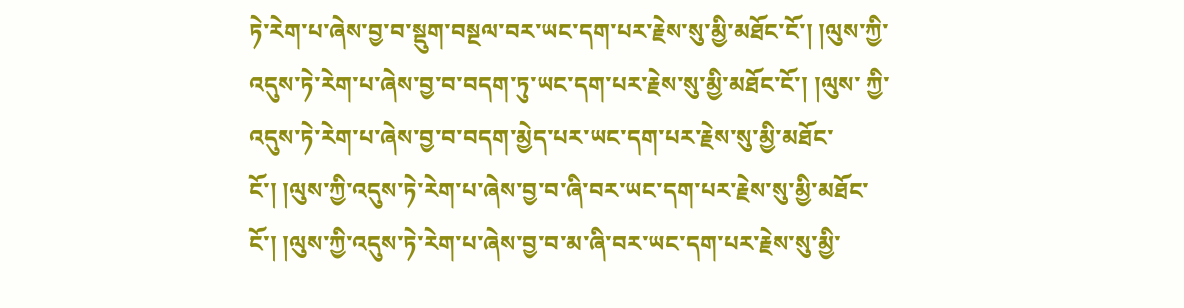ཏེ་རེག་པ་ཞེས་བྱ་བ་སྡུག་བསྔལ་བར་ཡང་དག་པར་རྗེས་སུ་མྱི་མཐོང་ངོ་། །ལུས་ཀྱི་འདུས་ཏེ་རེག་པ་ཞེས་བྱ་བ་བདག་ཏུ་ཡང་དག་པར་རྗེས་སུ་མྱི་མཐོང་ངོ་། །ལུས་ ཀྱི་འདུས་ཏེ་རེག་པ་ཞེས་བྱ་བ་བདག་མྱེད་པར་ཡང་དག་པར་རྗེས་སུ་མྱི་མཐོང་ངོ་། །ལུས་ཀྱི་འདུས་ཏེ་རེག་པ་ཞེས་བྱ་བ་ཞི་བར་ཡང་དག་པར་རྗེས་སུ་མྱི་མཐོང་ངོ་། །ལུས་ཀྱི་འདུས་ཏེ་རེག་པ་ཞེས་བྱ་བ་མ་ཞི་བར་ཡང་དག་པར་རྗེས་སུ་མྱི་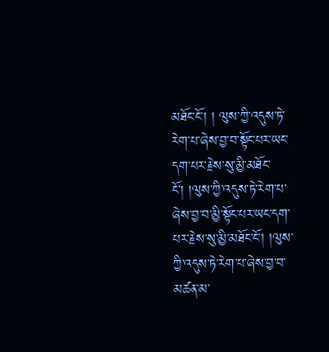མཐོང་ངོ་། ། ལུས་ཀྱི་འདུས་ཏེ་རེག་པ་ཞེས་བྱ་བ་སྟོང་པར་ཡང་དག་པར་རྗེས་སུ་མྱི་མཐོང་ངོ་། །ལུས་ཀྱི་འདུས་ཏེ་རེག་པ་ཞེས་བྱ་བ་མྱི་སྟོང་པར་ཡང་དག་པར་རྗེས་སུ་མྱི་མཐོང་ངོ་། །ལུས་ཀྱི་འདུས་ཏེ་རེག་པ་ཞེས་བྱ་བ་མཚན་མ་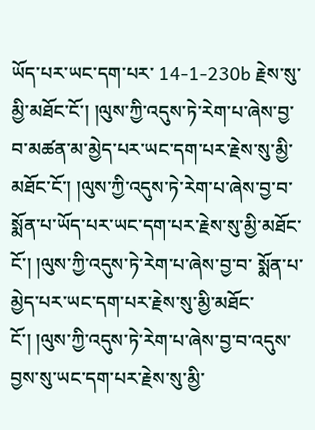ཡོད་པར་ཡང་དག་པར་ 14-1-230b རྗེས་སུ་མྱི་མཐོང་ངོ་། །ལུས་ཀྱི་འདུས་ཏེ་རེག་པ་ཞེས་བྱ་བ་མཚན་མ་མྱེད་པར་ཡང་དག་པར་རྗེས་སུ་མྱི་མཐོང་ངོ་། །ལུས་ཀྱི་འདུས་ཏེ་རེག་པ་ཞེས་བྱ་བ་སྨོན་པ་ཡོད་པར་ཡང་དག་པར་རྗེས་སུ་མྱི་མཐོང་ངོ་། །ལུས་ཀྱི་འདུས་ཏེ་རེག་པ་ཞེས་བྱ་བ་ སྨོན་པ་མྱེད་པར་ཡང་དག་པར་རྗེས་སུ་མྱི་མཐོང་ངོ་། །ལུས་ཀྱི་འདུས་ཏེ་རེག་པ་ཞེས་བྱ་བ་འདུས་བྱས་སུ་ཡང་དག་པར་རྗེས་སུ་མྱི་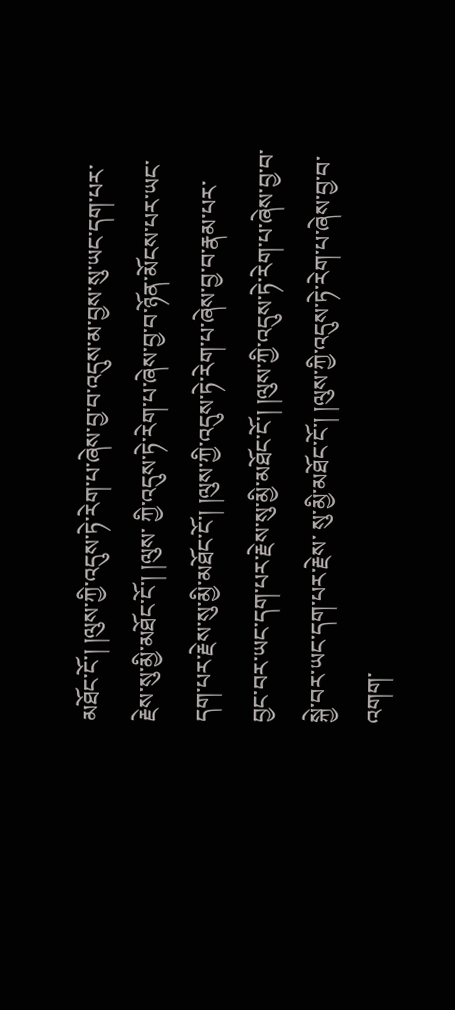མཐོང་ངོ་། །ལུས་ཀྱི་འདུས་ཏེ་རེག་པ་ཞེས་བྱ་བ་འདུས་མ་བྱས་སུ་ཡང་དག་པར་རྗེས་སུ་མྱི་མཐོང་ངོ་། །ལུས་ ཀྱི་འདུས་ཏེ་རེག་པ་ཞེས་བྱ་བ་ཉོན་མོངས་པར་ཡང་དག་པར་རྗེས་སུ་མྱི་མཐོང་ངོ་། །ལུས་ཀྱི་འདུས་ཏེ་རེག་པ་ཞེས་བྱ་བ་རྣམ་པར་བྱང་བར་ཡང་དག་པར་རྗེས་སུ་མྱི་མཐོང་ངོ་། །ལུས་ཀྱི་འདུས་ཏེ་རེག་པ་ཞེས་བྱ་བ་སྐྱེ་བར་ཡང་དག་པར་རྗེས་ སུ་མྱི་མཐོང་ངོ་། །ལུས་ཀྱི་འདུས་ཏེ་རེག་པ་ཞེས་བྱ་བ་འགག་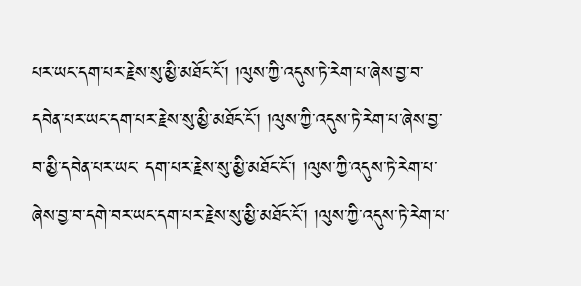པར་ཡང་དག་པར་རྗེས་སུ་མྱི་མཐོང་ངོ་། །ལུས་ཀྱི་འདུས་ཏེ་རེག་པ་ཞེས་བྱ་བ་དབེན་པར་ཡང་དག་པར་རྗེས་སུ་མྱི་མཐོང་ངོ་། །ལུས་ཀྱི་འདུས་ཏེ་རེག་པ་ཞེས་བྱ་བ་མྱི་དབེན་པར་ཡང་ དག་པར་རྗེས་སུ་མྱི་མཐོང་ངོ་། །ལུས་ཀྱི་འདུས་ཏེ་རེག་པ་ཞེས་བྱ་བ་དགེ་བར་ཡང་དག་པར་རྗེས་སུ་མྱི་མཐོང་ངོ་། །ལུས་ཀྱི་འདུས་ཏེ་རེག་པ་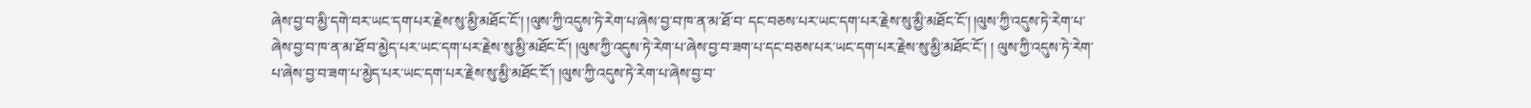ཞེས་བྱ་བ་མྱི་དགེ་བར་ཡང་དག་པར་རྗེས་སུ་མྱི་མཐོང་ངོ་། །ལུས་ཀྱི་འདུས་ཏེ་རེག་པ་ཞེས་བྱ་བ་ཁ་ན་མ་ཐོ་བ་ དང་བཅས་པར་ཡང་དག་པར་རྗེས་སུ་མྱི་མཐོང་ངོ་། །ལུས་ཀྱི་འདུས་ཏེ་རེག་པ་ཞེས་བྱ་བ་ཁ་ན་མ་ཐོ་བ་མྱེད་པར་ཡང་དག་པར་རྗེས་སུ་མྱི་མཐོང་ངོ་། །ལུས་ཀྱི་འདུས་ཏེ་རེག་པ་ཞེས་བྱ་བ་ཟག་པ་དང་བཅས་པར་ཡང་དག་པར་རྗེས་སུ་མྱི་མཐོང་ངོ་། ། ལུས་ཀྱི་འདུས་ཏེ་རེག་པ་ཞེས་བྱ་བ་ཟག་པ་མྱེད་པར་ཡང་དག་པར་རྗེས་སུ་མྱི་མཐོང་ངོ་། །ལུས་ཀྱི་འདུས་ཏེ་རེག་པ་ཞེས་བྱ་བ་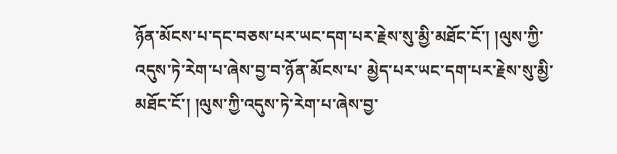ཉོན་མོངས་པ་དང་བཅས་པར་ཡང་དག་པར་རྗེས་སུ་མྱི་མཐོང་ངོ་། །ལུས་ཀྱི་འདུས་ཏེ་རེག་པ་ཞེས་བྱ་བ་ཉོན་མོངས་པ་ མྱེད་པར་ཡང་དག་པར་རྗེས་སུ་མྱི་མཐོང་ངོ་། །ལུས་ཀྱི་འདུས་ཏེ་རེག་པ་ཞེས་བྱ་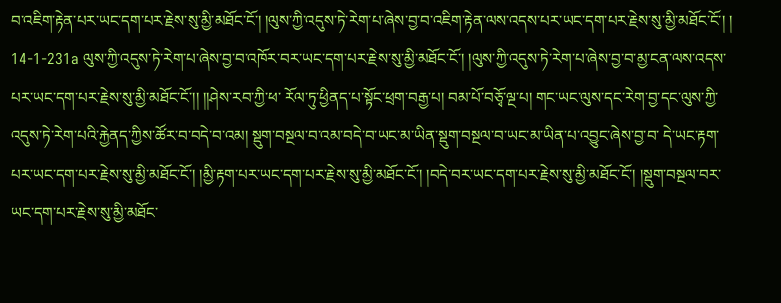བ་འཇིག་རྟེན་པར་ཡང་དག་པར་རྗེས་སུ་མྱི་མཐོང་ངོ་། །ལུས་ཀྱི་འདུས་ཏེ་རེག་པ་ཞེས་བྱ་བ་འཇིག་རྟེན་ལས་འདས་པར་ཡང་དག་པར་རྗེས་སུ་མྱི་མཐོང་ངོ་། ། 14-1-231a ལུས་ཀྱི་འདུས་ཏེ་རེག་པ་ཞེས་བྱ་བ་འཁོར་བར་ཡང་དག་པར་རྗེས་སུ་མྱི་མཐོང་ངོ་། །ལུས་ཀྱི་འདུས་ཏེ་རེག་པ་ཞེས་བྱ་བ་མྱ་ངན་ལས་འདས་པར་ཡང་དག་པར་རྗེས་སུ་མྱི་མཐོང་ངོ་།། །།ཤེས་རབ་ཀྱི་ཕ་ རོལ་ཏུ་ཕྱིནད་པ་སྟོང་ཕྲག་བརྒྱ་པ། བམ་པོ་བཅྭོ་ལྔ་པ། གང་ཡང་ལུས་དང་རེག་བྱ་དང་ལུས་ཀྱི་འདུས་ཏེ་རེག་པའི་རྐྱེནད་ཀྱིས་ཚོར་བ་བདེ་བ་འམ། སྡུག་བསྔལ་བ་འམ་བདེ་བ་ཡང་མ་ཡིན་སྡུག་བསྔལ་བ་ཡང་མ་ཡིན་པ་འབྱུང་ཞེས་བྱ་བ་ དེ་ཡང་རྟག་པར་ཡང་དག་པར་རྗེས་སུ་མྱི་མཐོང་ངོ་། །མྱི་རྟག་པར་ཡང་དག་པར་རྗེས་སུ་མྱི་མཐོང་ངོ་། །བདེ་བར་ཡང་དག་པར་རྗེས་སུ་མྱི་མཐོང་ངོ་། །སྡུག་བསྔལ་བར་ཡང་དག་པར་རྗེས་སུ་མྱི་མཐོང་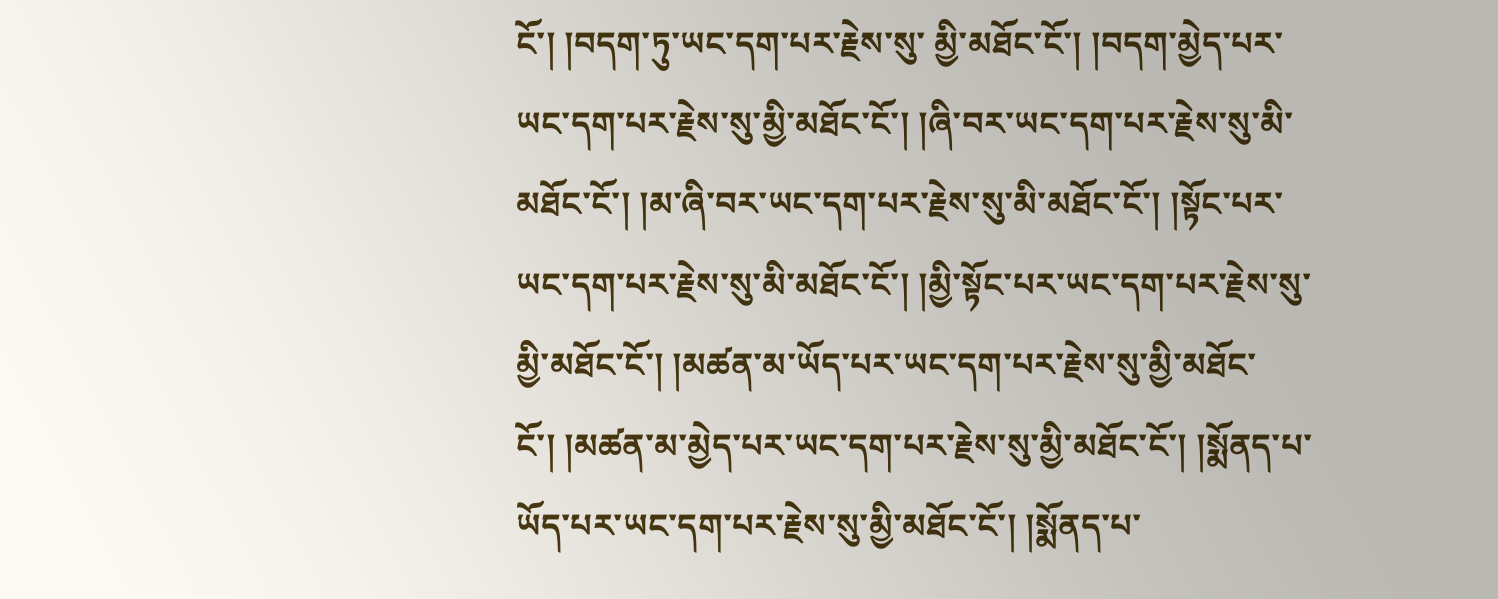ངོ་། །བདག་ཏུ་ཡང་དག་པར་རྗེས་སུ་ མྱི་མཐོང་ངོ་། །བདག་མྱེད་པར་ཡང་དག་པར་རྗེས་སུ་མྱི་མཐོང་ངོ་། །ཞི་བར་ཡང་དག་པར་རྗེས་སུ་མི་མཐོང་ངོ་། །མ་ཞི་བར་ཡང་དག་པར་རྗེས་སུ་མི་མཐོང་ངོ་། །སྟོང་པར་ཡང་དག་པར་རྗེས་སུ་མི་མཐོང་ངོ་། །མྱི་སྟོང་པར་ཡང་དག་པར་རྗེས་སུ་ མྱི་མཐོང་ངོ་། །མཚན་མ་ཡོད་པར་ཡང་དག་པར་རྗེས་སུ་མྱི་མཐོང་ངོ་། །མཚན་མ་མྱེད་པར་ཡང་དག་པར་རྗེས་སུ་མྱི་མཐོང་ངོ་། །སྨོནད་པ་ཡོད་པར་ཡང་དག་པར་རྗེས་སུ་མྱི་མཐོང་ངོ་། །སྨོནད་པ་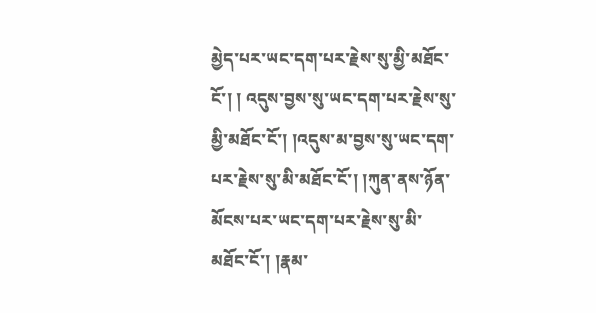མྱེད་པར་ཡང་དག་པར་རྗེས་སུ་མྱི་མཐོང་ངོ་། ། འདུས་བྱས་སུ་ཡང་དག་པར་རྗེས་སུ་མྱི་མཐོང་ངོ་། །འདུས་མ་བྱས་སུ་ཡང་དག་པར་རྗེས་སུ་མི་མཐོང་ངོ་། །ཀུན་ནས་ཉོན་མོངས་པར་ཡང་དག་པར་རྗེས་སུ་མི་མཐོང་ངོ་། །རྣམ་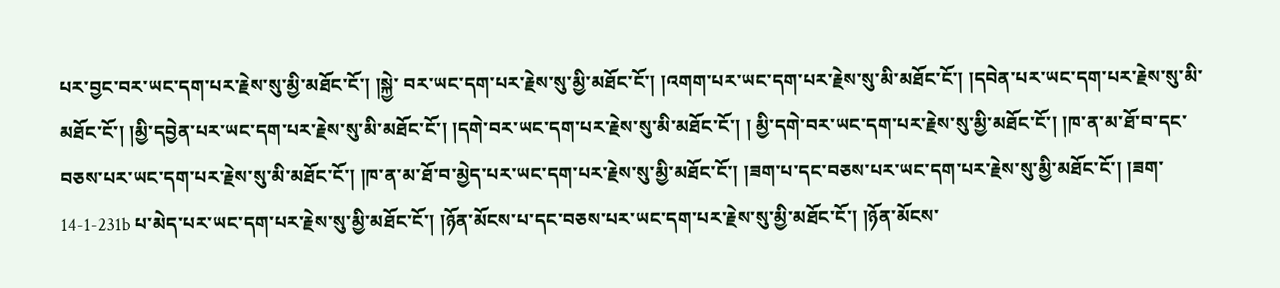པར་བྱང་བར་ཡང་དག་པར་རྗེས་སུ་མྱི་མཐོང་ངོ་། །སྐྱེ་ བར་ཡང་དག་པར་རྗེས་སུ་མྱི་མཐོང་ངོ་། །འགག་པར་ཡང་དག་པར་རྗེས་སུ་མི་མཐོང་ངོ་། །དབེན་པར་ཡང་དག་པར་རྗེས་སུ་མི་མཐོང་ངོ་། །མྱི་དབྱེན་པར་ཡང་དག་པར་རྗེས་སུ་མི་མཐོང་ངོ་། །དགེ་བར་ཡང་དག་པར་རྗེས་སུ་མི་མཐོང་ངོ་། ། མྱི་དགེ་བར་ཡང་དག་པར་རྗེས་སུ་མྱི་མཐོང་ངོ་། །ཁ་ན་མ་ཐོ་བ་དང་བཅས་པར་ཡང་དག་པར་རྗེས་སུ་མི་མཐོང་ངོ་། །ཁ་ན་མ་ཐོ་བ་མྱེད་པར་ཡང་དག་པར་རྗེས་སུ་མྱི་མཐོང་ངོ་། །ཟག་པ་དང་བཅས་པར་ཡང་དག་པར་རྗེས་སུ་མྱི་མཐོང་ངོ་། །ཟག་ 14-1-231b པ་མེད་པར་ཡང་དག་པར་རྗེས་སུ་མྱི་མཐོང་ངོ་། །ཉོན་མོངས་པ་དང་བཅས་པར་ཡང་དག་པར་རྗེས་སུ་མྱི་མཐོང་ངོ་། །ཉོན་མོངས་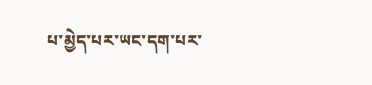པ་མྱེད་པར་ཡང་དག་པར་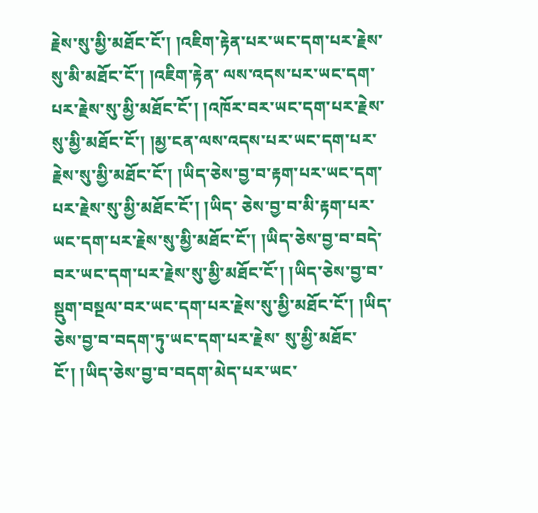རྗེས་སུ་མྱི་མཐོང་ངོ་། །འཇིག་རྟེན་པར་ཡང་དག་པར་རྗེས་སུ་མི་མཐོང་ངོ་། །འཇིག་རྟེན་ ལས་འདས་པར་ཡང་དག་པར་རྗེས་སུ་མྱི་མཐོང་ངོ་། །འཁོར་བར་ཡང་དག་པར་རྗེས་སུ་མྱི་མཐོང་ངོ་། །མྱ་ངན་ལས་འདས་པར་ཡང་དག་པར་རྗེས་སུ་མྱི་མཐོང་ངོ་། །ཡིད་ཅེས་བྱ་བ་རྟག་པར་ཡང་དག་པར་རྗེས་སུ་མྱི་མཐོང་ངོ་། །ཡིད་ ཅེས་བྱ་བ་མི་རྟག་པར་ཡང་དག་པར་རྗེས་སུ་མྱི་མཐོང་ངོ་། །ཡིད་ཅེས་བྱ་བ་བདེ་བར་ཡང་དག་པར་རྗེས་སུ་མྱི་མཐོང་ངོ་། །ཡིད་ཅེས་བྱ་བ་སྡུག་བསྔལ་བར་ཡང་དག་པར་རྗེས་སུ་མྱི་མཐོང་ངོ་། །ཡིད་ཅེས་བྱ་བ་བདག་ཏུ་ཡང་དག་པར་རྗེས་ སུ་མྱི་མཐོང་ངོ་། །ཡིད་ཅེས་བྱ་བ་བདག་མེད་པར་ཡང་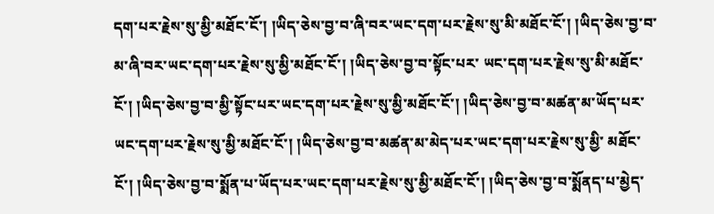དག་པར་རྗེས་སུ་མྱི་མཐོང་ངོ་། །ཡིད་ཅེས་བྱ་བ་ཞི་བར་ཡང་དག་པར་རྗེས་སུ་མི་མཐོང་ངོ་། །ཡིད་ཅེས་བྱ་བ་མ་ཞི་བར་ཡང་དག་པར་རྗེས་སུ་མྱི་མཐོང་ངོ་། །ཡིད་ཅེས་བྱ་བ་སྟོང་པར་ ཡང་དག་པར་རྗེས་སུ་མི་མཐོང་ངོ་། །ཡིད་ཅེས་བྱ་བ་མྱི་སྟོང་པར་ཡང་དག་པར་རྗེས་སུ་མྱི་མཐོང་ངོ་། །ཡིད་ཅེས་བྱ་བ་མཚན་མ་ཡོད་པར་ཡང་དག་པར་རྗེས་སུ་མྱི་མཐོང་ངོ་། །ཡིད་ཅེས་བྱ་བ་མཚན་མ་མེད་པར་ཡང་དག་པར་རྗེས་སུ་མྱི་ མཐོང་ངོ་། །ཡིད་ཅེས་བྱ་བ་སྨོན་པ་ཡོད་པར་ཡང་དག་པར་རྗེས་སུ་མྱི་མཐོང་ངོ་། །ཡིད་ཅེས་བྱ་བ་སྨོནད་པ་མྱེད་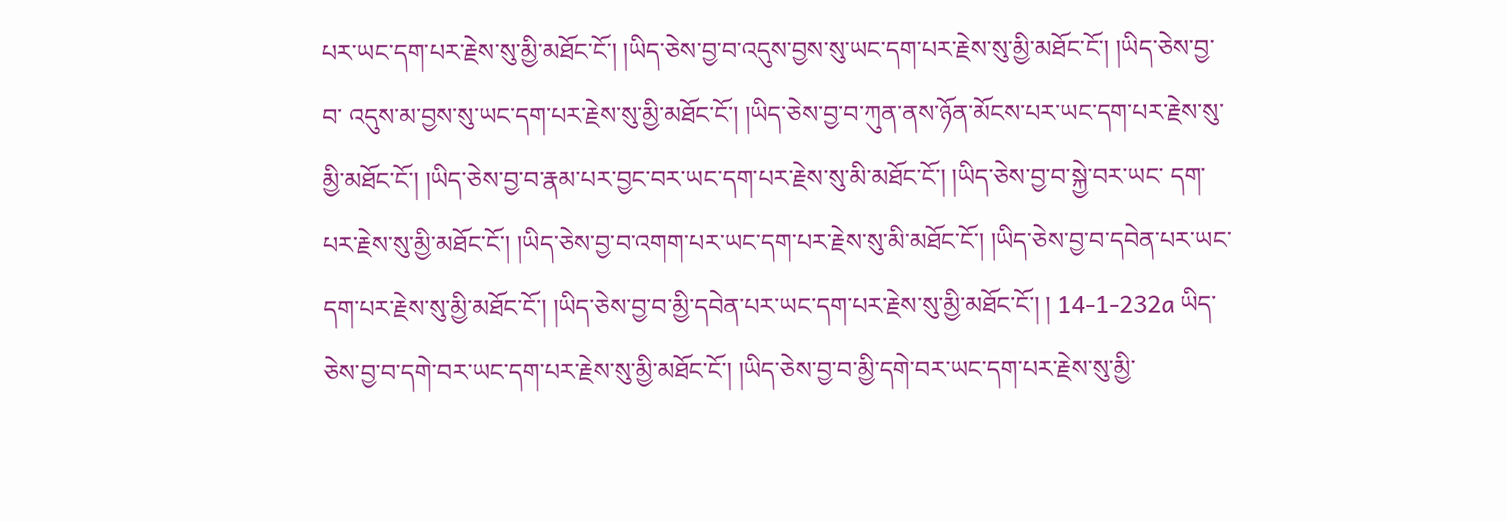པར་ཡང་དག་པར་རྗེས་སུ་མྱི་མཐོང་ངོ་། །ཡིད་ཅེས་བྱ་བ་འདུས་བྱས་སུ་ཡང་དག་པར་རྗེས་སུ་མྱི་མཐོང་ངོ་། །ཡིད་ཅེས་བྱ་བ་ འདུས་མ་བྱས་སུ་ཡང་དག་པར་རྗེས་སུ་མྱི་མཐོང་ངོ་། །ཡིད་ཅེས་བྱ་བ་ཀུན་ནས་ཉོན་མོངས་པར་ཡང་དག་པར་རྗེས་སུ་མྱི་མཐོང་ངོ་། །ཡིད་ཅེས་བྱ་བ་རྣམ་པར་བྱང་བར་ཡང་དག་པར་རྗེས་སུ་མི་མཐོང་ངོ་། །ཡིད་ཅེས་བྱ་བ་སྐྱེ་བར་ཡང་ དག་པར་རྗེས་སུ་མྱི་མཐོང་ངོ་། །ཡིད་ཅེས་བྱ་བ་འགག་པར་ཡང་དག་པར་རྗེས་སུ་མི་མཐོང་ངོ་། །ཡིད་ཅེས་བྱ་བ་དབེན་པར་ཡང་དག་པར་རྗེས་སུ་མྱི་མཐོང་ངོ་། །ཡིད་ཅེས་བྱ་བ་མྱི་དབེན་པར་ཡང་དག་པར་རྗེས་སུ་མྱི་མཐོང་ངོ་། ། 14-1-232a ཡིད་ཅེས་བྱ་བ་དགེ་བར་ཡང་དག་པར་རྗེས་སུ་མྱི་མཐོང་ངོ་། །ཡིད་ཅེས་བྱ་བ་མྱི་དགེ་བར་ཡང་དག་པར་རྗེས་སུ་མྱི་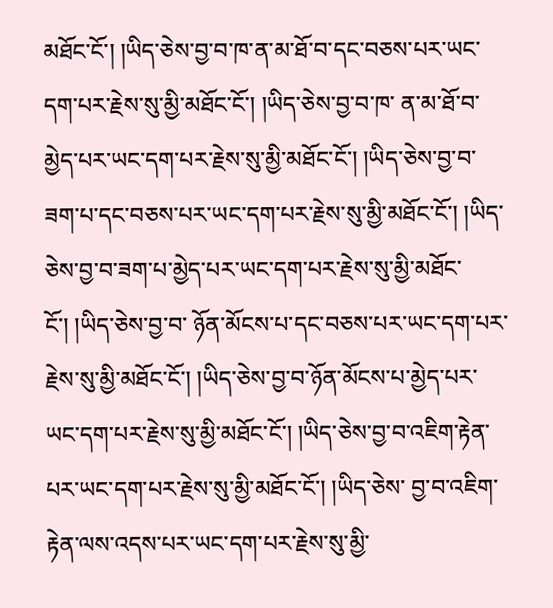མཐོང་ངོ་། །ཡིད་ཅེས་བྱ་བ་ཁ་ན་མ་ཐོ་བ་དང་བཅས་པར་ཡང་དག་པར་རྗེས་སུ་མྱི་མཐོང་ངོ་། །ཡིད་ཅེས་བྱ་བ་ཁ་ ན་མ་ཐོ་བ་མྱེད་པར་ཡང་དག་པར་རྗེས་སུ་མྱི་མཐོང་ངོ་། །ཡིད་ཅེས་བྱ་བ་ཟག་པ་དང་བཅས་པར་ཡང་དག་པར་རྗེས་སུ་མྱི་མཐོང་ངོ་། །ཡིད་ཅེས་བྱ་བ་ཟག་པ་མྱེད་པར་ཡང་དག་པར་རྗེས་སུ་མྱི་མཐོང་ངོ་། །ཡིད་ཅེས་བྱ་བ་ ཉོན་མོངས་པ་དང་བཅས་པར་ཡང་དག་པར་རྗེས་སུ་མྱི་མཐོང་ངོ་། །ཡིད་ཅེས་བྱ་བ་ཉོན་མོངས་པ་མྱེད་པར་ཡང་དག་པར་རྗེས་སུ་མྱི་མཐོང་ངོ་། །ཡིད་ཅེས་བྱ་བ་འཇིག་རྟེན་པར་ཡང་དག་པར་རྗེས་སུ་མྱི་མཐོང་ངོ་། །ཡིད་ཅེས་ བྱ་བ་འཇིག་རྟེན་ལས་འདས་པར་ཡང་དག་པར་རྗེས་སུ་མྱི་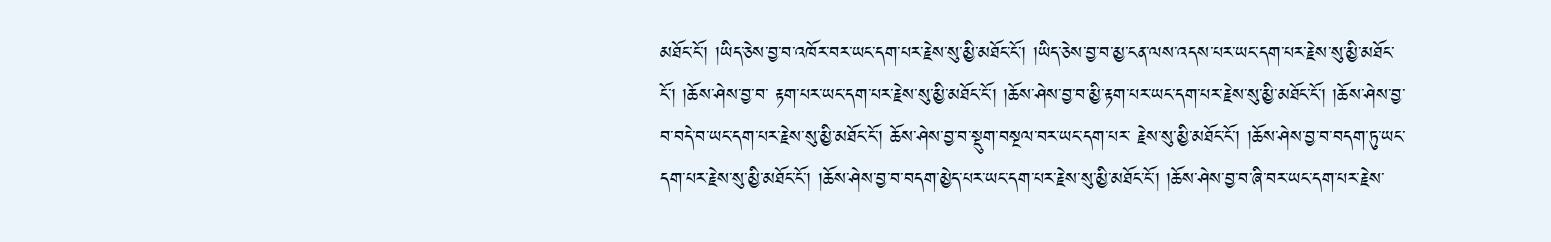མཐོང་ངོ་། །ཡིད་ཅེས་བྱ་བ་འཁོར་བར་ཡང་དག་པར་རྗེས་སུ་མྱི་མཐོང་ངོ་། །ཡིད་ཅེས་བྱ་བ་མྱ་ངན་ལས་འདས་པར་ཡང་དག་པར་རྗེས་སུ་མྱི་མཐོང་ངོ་། །ཆོས་ཤེས་བྱ་བ་ རྟག་པར་ཡང་དག་པར་རྗེས་སུ་མྱི་མཐོང་ངོ་། །ཆོས་ཤེས་བྱ་བ་མྱི་རྟག་པར་ཡང་དག་པར་རྗེས་སུ་མྱི་མཐོང་ངོ་། །ཆོས་ཤེས་བྱ་བ་བདེ་བ་ཡང་དག་པར་རྗེས་སུ་མྱི་མཐོང་ངོ་། ཆོས་ཤེས་བྱ་བ་སྡུག་བསྔལ་བར་ཡང་དག་པར་ རྗེས་སུ་མྱི་མཐོང་ངོ་། །ཆོས་ཤེས་བྱ་བ་བདག་ཏུ་ཡང་དག་པར་རྗེས་སུ་མྱི་མཐོང་ངོ་། །ཆོས་ཤེས་བྱ་བ་བདག་མྱེད་པར་ཡང་དག་པར་རྗེས་སུ་མྱི་མཐོང་ངོ་། །ཆོས་ཤེས་བྱ་བ་ཞི་བར་ཡང་དག་པར་རྗེས་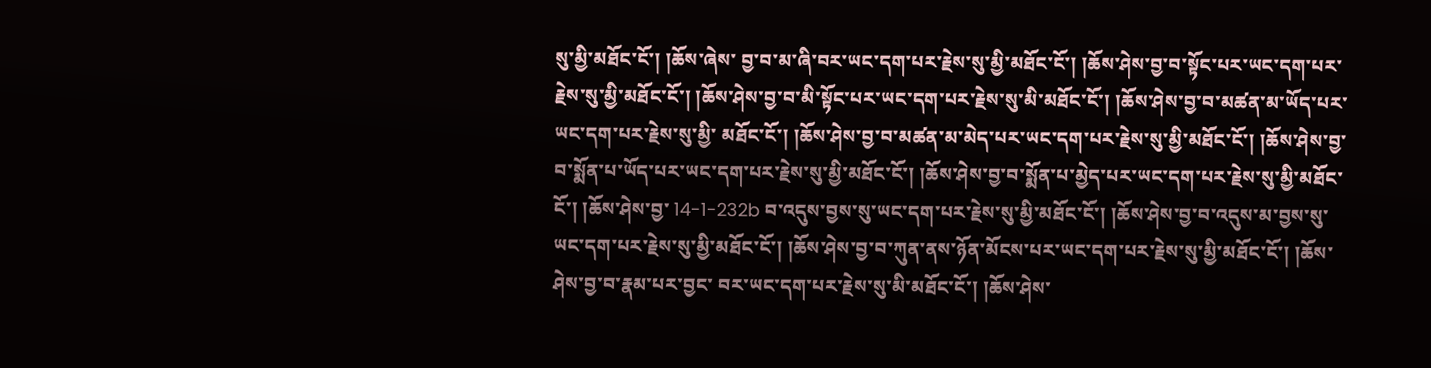སུ་མྱི་མཐོང་ངོ་། །ཆོས་ཞེས་ བྱ་བ་མ་ཞི་བར་ཡང་དག་པར་རྗེས་སུ་མྱི་མཐོང་ངོ་། །ཆོས་ཤེས་བྱ་བ་སྟོང་པར་ཡང་དག་པར་རྗེས་སུ་མྱི་མཐོང་ངོ་། །ཆོས་ཤེས་བྱ་བ་མི་སྟོང་པར་ཡང་དག་པར་རྗེས་སུ་མི་མཐོང་ངོ་། །ཆོས་ཤེས་བྱ་བ་མཚན་མ་ཡོད་པར་ཡང་དག་པར་རྗེས་སུ་མྱི་ མཐོང་ངོ་། །ཆོས་ཤེས་བྱ་བ་མཚན་མ་མེད་པར་ཡང་དག་པར་རྗེས་སུ་མྱི་མཐོང་ངོ་། །ཆོས་ཤེས་བྱ་བ་སྨོན་པ་ཡོད་པར་ཡང་དག་པར་རྗེས་སུ་མྱི་མཐོང་ངོ་། །ཆོས་ཤེས་བྱ་བ་སྨོན་པ་མྱེད་པར་ཡང་དག་པར་རྗེས་སུ་མྱི་མཐོང་ངོ་། །ཆོས་ཤེས་བྱ་ 14-1-232b བ་འདུས་བྱས་སུ་ཡང་དག་པར་རྗེས་སུ་མྱི་མཐོང་ངོ་། །ཆོས་ཤེས་བྱ་བ་འདུས་མ་བྱས་སུ་ཡང་དག་པར་རྗེས་སུ་མྱི་མཐོང་ངོ་། །ཆོས་ཤེས་བྱ་བ་ཀུན་ནས་ཉོན་མོངས་པར་ཡང་དག་པར་རྗེས་སུ་མྱི་མཐོང་ངོ་། །ཆོས་ཤེས་བྱ་བ་རྣམ་པར་བྱང་ བར་ཡང་དག་པར་རྗེས་སུ་མི་མཐོང་ངོ་། །ཆོས་ཤེས་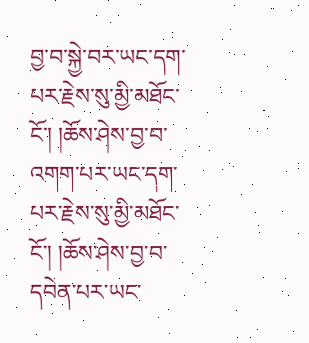བྱ་བ་སྐྱེ་བར་ཡང་དག་པར་རྗེས་སུ་མྱི་མཐོང་ངོ་། །ཆོས་ཤེས་བྱ་བ་འགག་པར་ཡང་དག་པར་རྗེས་སུ་མྱི་མཐོང་ངོ་། །ཆོས་ཤེས་བྱ་བ་དབེན་པར་ཡང་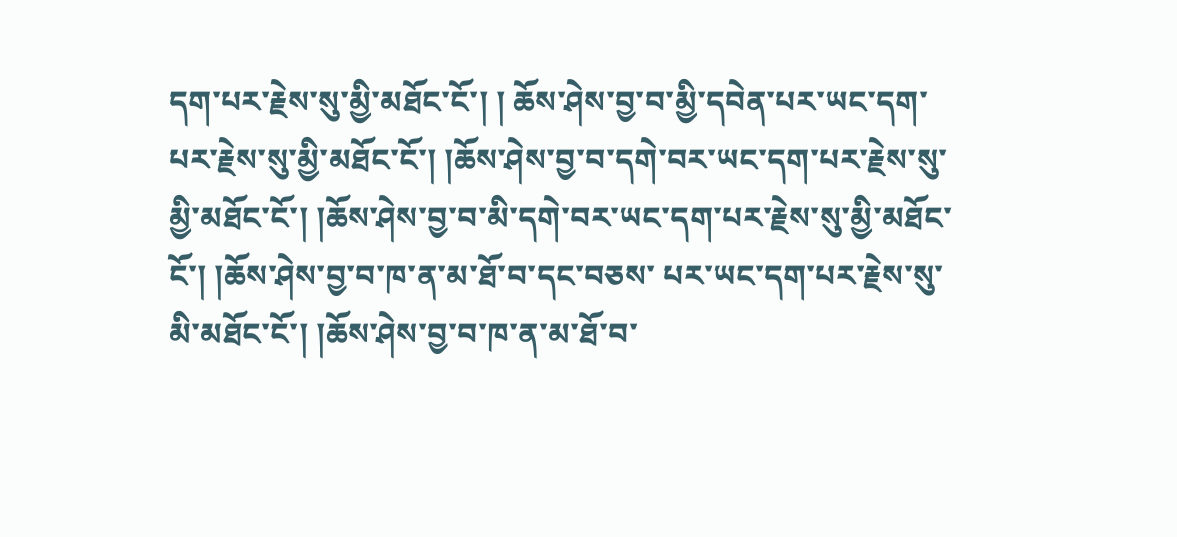དག་པར་རྗེས་སུ་མྱི་མཐོང་ངོ་། ། ཆོས་ཤེས་བྱ་བ་མྱི་དབེན་པར་ཡང་དག་པར་རྗེས་སུ་མྱི་མཐོང་ངོ་། །ཆོས་ཤེས་བྱ་བ་དགེ་བར་ཡང་དག་པར་རྗེས་སུ་མྱི་མཐོང་ངོ་། །ཆོས་ཤེས་བྱ་བ་མི་དགེ་བར་ཡང་དག་པར་རྗེས་སུ་མྱི་མཐོང་ངོ་། །ཆོས་ཤེས་བྱ་བ་ཁ་ན་མ་ཐོ་བ་དང་བཅས་ པར་ཡང་དག་པར་རྗེས་སུ་མི་མཐོང་ངོ་། །ཆོས་ཤེས་བྱ་བ་ཁ་ན་མ་ཐོ་བ་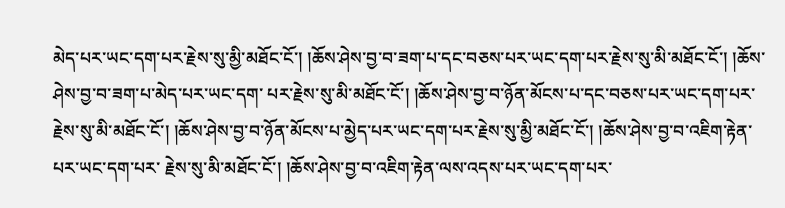མེད་པར་ཡང་དག་པར་རྗེས་སུ་མྱི་མཐོང་ངོ་། །ཆོས་ཤེས་བྱ་བ་ཟག་པ་དང་བཅས་པར་ཡང་དག་པར་རྗེས་སུ་མི་མཐོང་ངོ་། །ཆོས་ཤེས་བྱ་བ་ཟག་པ་མེད་པར་ཡང་དག་ པར་རྗེས་སུ་མི་མཐོང་ངོ་། །ཆོས་ཤེས་བྱ་བ་ཉོན་མོངས་པ་དང་བཅས་པར་ཡང་དག་པར་རྗེས་སུ་མི་མཐོང་ངོ་། །ཆོས་ཤེས་བྱ་བ་ཉོན་མོངས་པ་མྱེད་པར་ཡང་དག་པར་རྗེས་སུ་མྱི་མཐོང་ངོ་། །ཆོས་ཤེས་བྱ་བ་འཇིག་རྟེན་པར་ཡང་དག་པར་ རྗེས་སུ་མི་མཐོང་ངོ་། །ཆོས་ཤེས་བྱ་བ་འཇིག་རྟེན་ལས་འདས་པར་ཡང་དག་པར་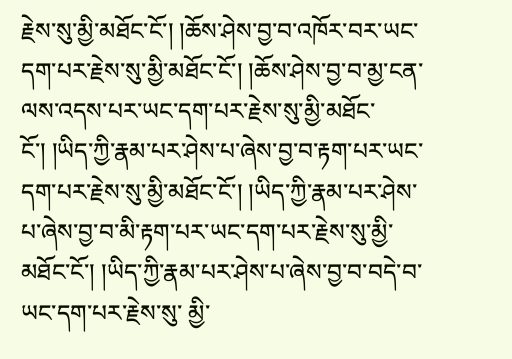རྗེས་སུ་མྱི་མཐོང་ངོ་། །ཆོས་ཤེས་བྱ་བ་འཁོར་བར་ཡང་དག་པར་རྗེས་སུ་མྱི་མཐོང་ངོ་། །ཆོས་ཤེས་བྱ་བ་མྱ་ངན་ལས་འདས་པར་ཡང་དག་པར་རྗེས་སུ་མྱི་མཐོང་ ངོ་། །ཡིད་ཀྱི་རྣམ་པར་ཤེས་པ་ཞེས་བྱ་བ་རྟག་པར་ཡང་དག་པར་རྗེས་སུ་མྱི་མཐོང་ངོ་། །ཡིད་ཀྱི་རྣམ་པར་ཤེས་པ་ཞེས་བྱ་བ་མི་རྟག་པར་ཡང་དག་པར་རྗེས་སུ་མྱི་མཐོང་ངོ་། །ཡིད་ཀྱི་རྣམ་པར་ཤེས་པ་ཞེས་བྱ་བ་བདེ་བ་ཡང་དག་པར་རྗེས་སུ་ མྱི་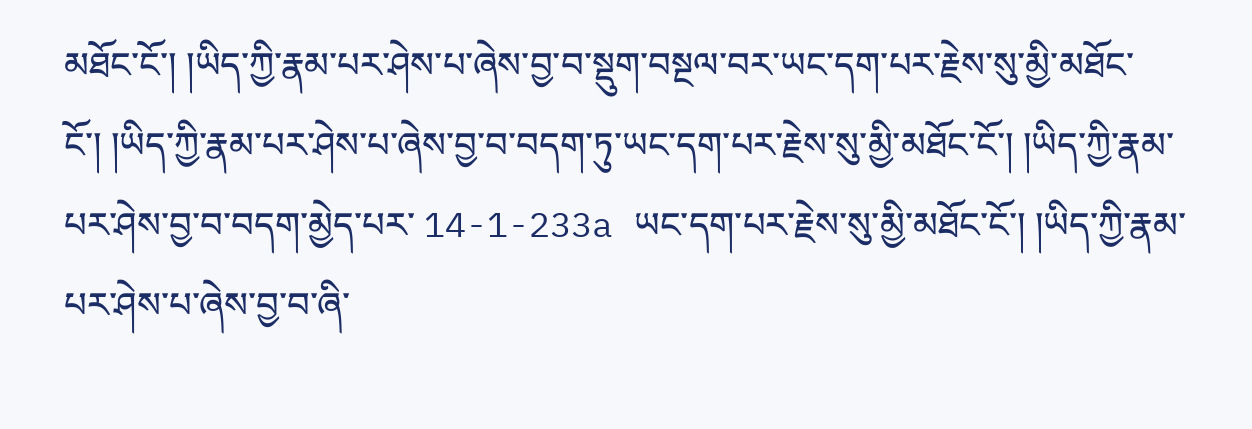མཐོང་ངོ་། །ཡིད་ཀྱི་རྣམ་པར་ཤེས་པ་ཞེས་བྱ་བ་སྡུག་བསྔལ་བར་ཡང་དག་པར་རྗེས་སུ་མྱི་མཐོང་ངོ་། །ཡིད་ཀྱི་རྣམ་པར་ཤེས་པ་ཞེས་བྱ་བ་བདག་ཏུ་ཡང་དག་པར་རྗེས་སུ་མྱི་མཐོང་ངོ་། །ཡིད་ཀྱི་རྣམ་པར་ཤེས་བྱ་བ་བདག་མྱེད་པར་ 14-1-233a ཡང་དག་པར་རྗེས་སུ་མྱི་མཐོང་ངོ་། །ཡིད་ཀྱི་རྣམ་པར་ཤེས་པ་ཞེས་བྱ་བ་ཞི་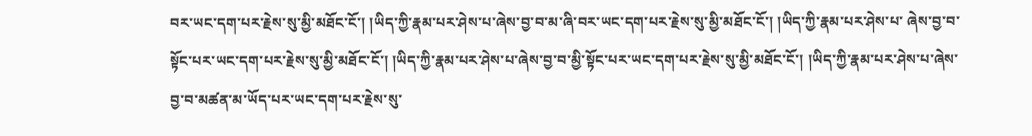བར་ཡང་དག་པར་རྗེས་སུ་མྱི་མཐོང་ངོ་། །ཡིད་ཀྱི་རྣམ་པར་ཤེས་པ་ཞེས་བྱ་བ་མ་ཞི་བར་ཡང་དག་པར་རྗེས་སུ་མྱི་མཐོང་ངོ་། །ཡིད་ཀྱི་རྣམ་པར་ཤེས་པ་ ཞེས་བྱ་བ་སྟོང་པར་ཡང་དག་པར་རྗེས་སུ་མྱི་མཐོང་ངོ་། །ཡིད་ཀྱི་རྣམ་པར་ཤེས་པ་ཞེས་བྱ་བ་མྱི་སྟོང་པར་ཡང་དག་པར་རྗེས་སུ་མྱི་མཐོང་ངོ་། །ཡིད་ཀྱི་རྣམ་པར་ཤེས་པ་ཞེས་བྱ་བ་མཚན་མ་ཡོད་པར་ཡང་དག་པར་རྗེས་སུ་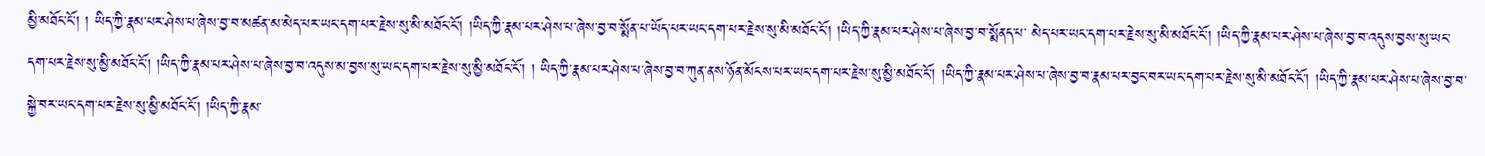མྱི་མཐོང་ངོ་། ། ཡིད་ཀྱི་རྣམ་པར་ཤེས་པ་ཞེས་བྱ་བ་མཚན་མ་མེད་པར་ཡང་དག་པར་རྗེས་སུ་མི་མཐོང་ངོ་། །ཡིད་ཀྱི་རྣམ་པར་ཤེས་པ་ཞེས་བྱ་བ་སྨོན་པ་ཡོད་པར་ཡང་དག་པར་རྗེས་སུ་མི་མཐོང་ངོ་། །ཡིད་ཀྱི་རྣམ་པར་ཤེས་པ་ཞེས་བྱ་བ་སྨོནད་པ་ མེད་པར་ཡང་དག་པར་རྗེས་སུ་མི་མཐོང་ངོ་། །ཡིད་ཀྱི་རྣམ་པར་ཤེས་པ་ཞེས་བྱ་བ་འདུས་བྱས་སུ་ཡང་དག་པར་རྗེས་སུ་མྱི་མཐོང་ངོ་། །ཡིད་ཀྱི་རྣམ་པར་ཤེས་པ་ཞེས་བྱ་བ་འདུས་མ་བྱས་སུ་ཡང་དག་པར་རྗེས་སུ་མྱི་མཐོང་ངོ་། ། ཡིད་ཀྱི་རྣམ་པར་ཤེས་པ་ཞེས་བྱ་བ་ཀུན་ནས་ཉོན་མོངས་པར་ཡང་དག་པར་རྗེས་སུ་མྱི་མཐོང་ངོ་། །ཡིད་ཀྱི་རྣམ་པར་ཤེས་པ་ཞེས་བྱ་བ་རྣམ་པར་བྱང་བར་ཡང་དག་པར་རྗེས་སུ་མི་མཐོང་ངོ་། །ཡིད་ཀྱི་རྣམ་པར་ཤེས་པ་ཞེས་བྱ་བ་ སྐྱེ་བར་ཡང་དག་པར་རྗེས་སུ་མྱི་མཐོང་ངོ་། །ཡིད་ཀྱི་རྣམ་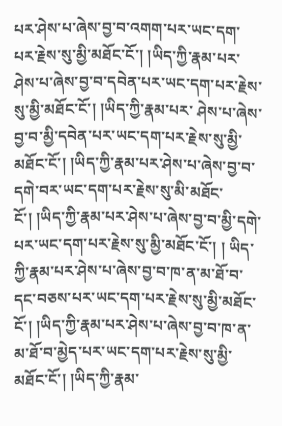པར་ཤེས་པ་ཞེས་བྱ་བ་འགག་པར་ཡང་དག་པར་རྗེས་སུ་མྱི་མཐོང་ངོ་། །ཡིད་ཀྱི་རྣམ་པར་ཤེས་པ་ཞེས་བྱ་བ་དབེན་པར་ཡང་དག་པར་རྗེས་སུ་མྱི་མཐོང་ངོ་། །ཡིད་ཀྱི་རྣམ་པར་ ཤེས་པ་ཞེས་བྱ་བ་མྱི་དབེན་པར་ཡང་དག་པར་རྗེས་སུ་མྱི་མཐོང་ངོ་། །ཡིད་ཀྱི་རྣམ་པར་ཤེས་པ་ཞེས་བྱ་བ་དགེ་བར་ཡང་དག་པར་རྗེས་སུ་མི་མཐོང་ངོ་། །ཡིད་ཀྱི་རྣམ་པར་ཤེས་པ་ཞེས་བྱ་བ་མྱི་དགེ་པར་ཡང་དག་པར་རྗེས་སུ་མྱི་མཐོང་ངོ་། ། ཡིད་ཀྱི་རྣམ་པར་ཤེས་པ་ཞེས་བྱ་བ་ཁ་ན་མ་ཐོ་བ་དང་བཅས་པར་ཡང་དག་པར་རྗེས་སུ་མྱི་མཐོང་ངོ་། །ཡིད་ཀྱི་རྣམ་པར་ཤེས་པ་ཞེས་བྱ་བ་ཁ་ན་མ་ཐོ་བ་མྱེད་པར་ཡང་དག་པར་རྗེས་སུ་མྱི་མཐོང་ངོ་། །ཡིད་ཀྱི་རྣམ་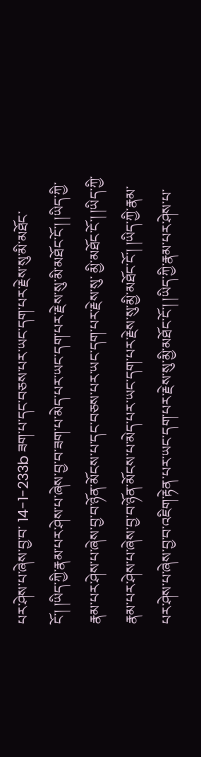པར་ཤེས་པ་ཞེས་བྱ་བ་ 14-1-233b ཟག་པ་དང་བཅས་པར་ཡང་དག་པར་རྗེས་སུ་མི་མཐོང་ངོ་། །ཡིད་ཀྱི་རྣམ་པར་ཤེས་པ་ཞེས་བྱ་བ་ཟག་པ་མེད་པར་ཡང་དག་པར་རྗེས་སུ་མི་མཐོང་ངོ་། །ཡིད་ཀྱི་རྣམ་པར་ཤེས་པ་ཞེས་བྱ་བ་ཉོན་མོངས་པ་དང་བཅས་པར་ཡང་དག་པར་རྗེས་སུ་ མྱི་མཐོང་ངོ་། །ཡིད་ཀྱི་རྣམ་པར་ཤེས་པ་ཞེས་བྱ་བ་ཉོན་མོངས་པ་མེད་པར་ཡང་དག་པར་རྗེས་སུ་མྱི་མཐོང་ངོ་། །ཡིད་ཀྱི་རྣམ་པར་ཤེས་པ་ཞེས་བྱ་བ་འཇིག་རྟེན་པར་ཡང་དག་པར་རྗེས་སུ་མྱི་མཐོང་ངོ་། །ཡིད་ཀྱི་རྣམ་པར་ཤེས་པ་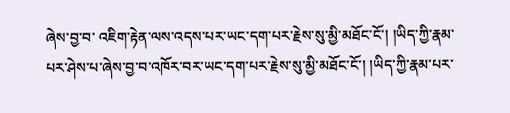ཞེས་བྱ་བ་ འཇིག་རྟེན་ལས་འདས་པར་ཡང་དག་པར་རྗེས་སུ་མྱི་མཐོང་ངོ་། །ཡིད་ཀྱི་རྣམ་པར་ཤེས་པ་ཞེས་བྱ་བ་འཁོར་བར་ཡང་དག་པར་རྗེས་སུ་མྱི་མཐོང་ངོ་། །ཡིད་ཀྱི་རྣམ་པར་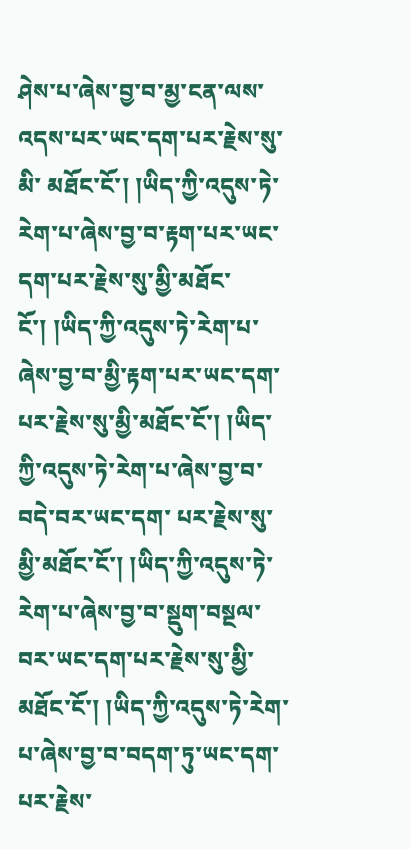ཤེས་པ་ཞེས་བྱ་བ་མྱ་ངན་ལས་འདས་པར་ཡང་དག་པར་རྗེས་སུ་མི་ མཐོང་ངོ་། །ཡིད་ཀྱི་འདུས་ཏེ་རེག་པ་ཞེས་བྱ་བ་རྟག་པར་ཡང་དག་པར་རྗེས་སུ་མྱི་མཐོང་ངོ་། །ཡིད་ཀྱི་འདུས་ཏེ་རེག་པ་ཞེས་བྱ་བ་མྱི་རྟག་པར་ཡང་དག་པར་རྗེས་སུ་མྱི་མཐོང་ངོ་། །ཡིད་ཀྱི་འདུས་ཏེ་རེག་པ་ཞེས་བྱ་བ་བདེ་བར་ཡང་དག་ པར་རྗེས་སུ་མྱི་མཐོང་ངོ་། །ཡིད་ཀྱི་འདུས་ཏེ་རེག་པ་ཞེས་བྱ་བ་སྡུག་བསྔལ་བར་ཡང་དག་པར་རྗེས་སུ་མྱི་མཐོང་ངོ་། །ཡིད་ཀྱི་འདུས་ཏེ་རེག་པ་ཞེས་བྱ་བ་བདག་ཏུ་ཡང་དག་པར་རྗེས་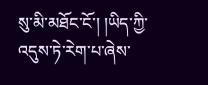སུ་མི་མཐོང་ངོ་། །ཡིད་ཀྱི་འདུས་ཏེ་རེག་པ་ཞེས་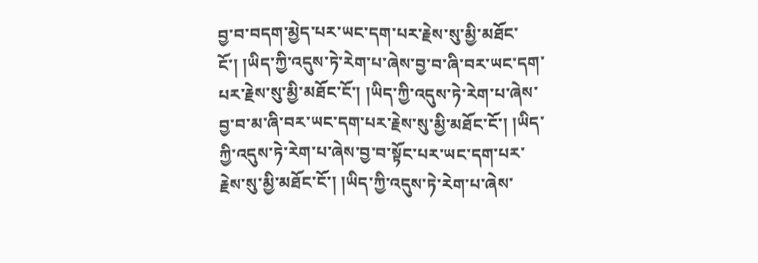བྱ་བ་བདག་མྱེད་པར་ཡང་དག་པར་རྗེས་སུ་མྱི་མཐོང་ངོ་། །ཡིད་ཀྱི་འདུས་ཏེ་རེག་པ་ཞེས་བྱ་བ་ཞི་བར་ཡང་དག་པར་རྗེས་སུ་མྱི་མཐོང་ངོ་། །ཡིད་ཀྱི་འདུས་ཏེ་རེག་པ་ཞེས་བྱ་བ་མ་ཞི་བར་ཡང་དག་པར་རྗེས་སུ་མྱི་མཐོང་ངོ་། །ཡིད་ ཀྱི་འདུས་ཏེ་རེག་པ་ཞེས་བྱ་བ་སྟོང་པར་ཡང་དག་པར་རྗེས་སུ་མྱི་མཐོང་ངོ་། །ཡིད་ཀྱི་འདུས་ཏེ་རེག་པ་ཞེས་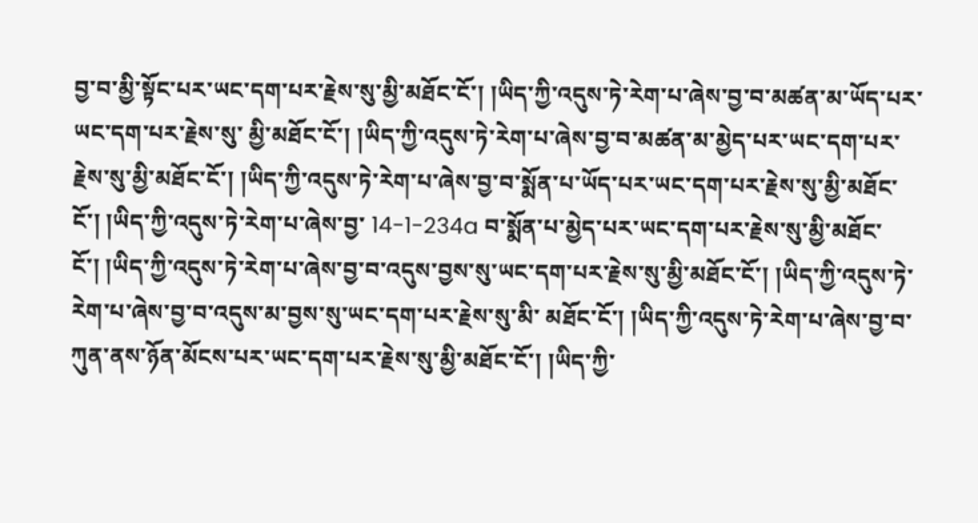བྱ་བ་མྱི་སྟོང་པར་ཡང་དག་པར་རྗེས་སུ་མྱི་མཐོང་ངོ་། །ཡིད་ཀྱི་འདུས་ཏེ་རེག་པ་ཞེས་བྱ་བ་མཚན་མ་ཡོད་པར་ཡང་དག་པར་རྗེས་སུ་ མྱི་མཐོང་ངོ་། །ཡིད་ཀྱི་འདུས་ཏེ་རེག་པ་ཞེས་བྱ་བ་མཚན་མ་མྱེད་པར་ཡང་དག་པར་རྗེས་སུ་མྱི་མཐོང་ངོ་། །ཡིད་ཀྱི་འདུས་ཏེ་རེག་པ་ཞེས་བྱ་བ་སྨོན་པ་ཡོད་པར་ཡང་དག་པར་རྗེས་སུ་མྱི་མཐོང་ངོ་། །ཡིད་ཀྱི་འདུས་ཏེ་རེག་པ་ཞེས་བྱ་ 14-1-234a བ་སྨོན་པ་མྱེད་པར་ཡང་དག་པར་རྗེས་སུ་མྱི་མཐོང་ངོ་། །ཡིད་ཀྱི་འདུས་ཏེ་རེག་པ་ཞེས་བྱ་བ་འདུས་བྱས་སུ་ཡང་དག་པར་རྗེས་སུ་མྱི་མཐོང་ངོ་། །ཡིད་ཀྱི་འདུས་ཏེ་རེག་པ་ཞེས་བྱ་བ་འདུས་མ་བྱས་སུ་ཡང་དག་པར་རྗེས་སུ་མི་ མཐོང་ངོ་། །ཡིད་ཀྱི་འདུས་ཏེ་རེག་པ་ཞེས་བྱ་བ་ཀུན་ནས་ཉོན་མོངས་པར་ཡང་དག་པར་རྗེས་སུ་མྱི་མཐོང་ངོ་། །ཡིད་ཀྱི་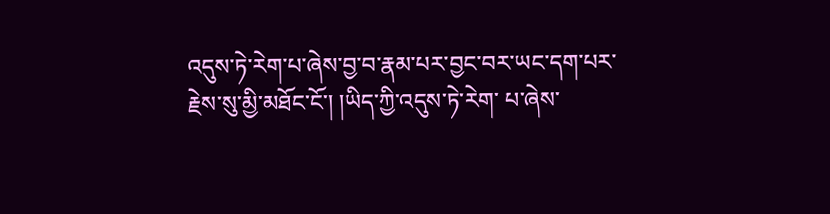འདུས་ཏེ་རེག་པ་ཞེས་བྱ་བ་རྣམ་པར་བྱང་བར་ཡང་དག་པར་རྗེས་སུ་མྱི་མཐོང་ངོ་། །ཡིད་ཀྱི་འདུས་ཏེ་རེག་ པ་ཞེས་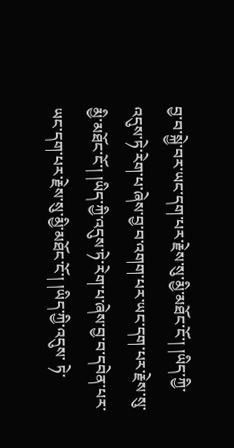བྱ་བ་སྐྱེ་བར་ཡང་དག་པར་རྗེས་སུ་མྱི་མཐོང་ངོ་། །ཡིད་ཀྱི་འདུས་ཏེ་རེག་པ་ཞེས་བྱ་བ་འགག་པར་ཡང་དག་པར་རྗེས་སུ་མྱི་མཐོང་ངོ་། །ཡིད་ཀྱི་འདུས་ཏེ་རེག་པ་ཞེས་བྱ་བ་དབེན་པར་ཡང་དག་པར་རྗེས་སུ་མྱི་མཐོང་ངོ་། །ཡིད་ཀྱི་འདུས་ ཏེ་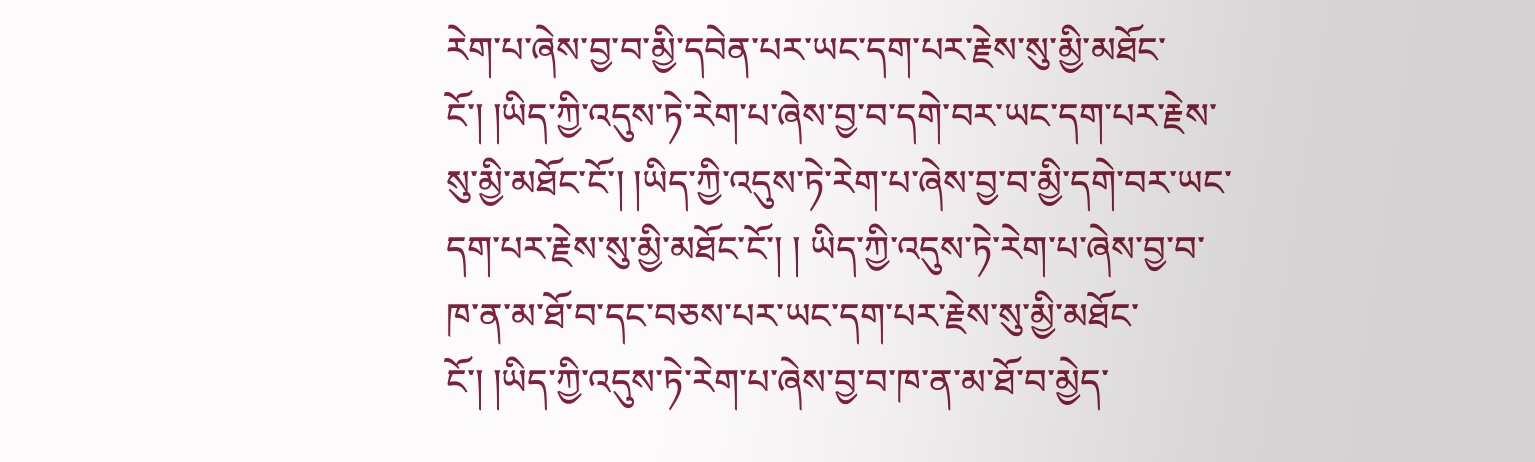རེག་པ་ཞེས་བྱ་བ་མྱི་དབེན་པར་ཡང་དག་པར་རྗེས་སུ་མྱི་མཐོང་ངོ་། །ཡིད་ཀྱི་འདུས་ཏེ་རེག་པ་ཞེས་བྱ་བ་དགེ་བར་ཡང་དག་པར་རྗེས་སུ་མྱི་མཐོང་ངོ་། །ཡིད་ཀྱི་འདུས་ཏེ་རེག་པ་ཞེས་བྱ་བ་མྱི་དགེ་བར་ཡང་དག་པར་རྗེས་སུ་མྱི་མཐོང་ངོ་། ། ཡིད་ཀྱི་འདུས་ཏེ་རེག་པ་ཞེས་བྱ་བ་ཁ་ན་མ་ཐོ་བ་དང་བཅས་པར་ཡང་དག་པར་རྗེས་སུ་མྱི་མཐོང་ངོ་། །ཡིད་ཀྱི་འདུས་ཏེ་རེག་པ་ཞེས་བྱ་བ་ཁ་ན་མ་ཐོ་བ་མྱེད་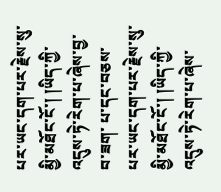པར་ཡང་དག་པར་རྗེས་སུ་མྱི་མཐོང་ངོ་། །ཡིད་ཀྱི་འདུས་ཏེ་རེག་པ་ཞེས་བྱ་བ་ཟག་ པ་དང་བཅས་པར་ཡང་དག་པར་རྗེས་སུ་མྱི་མཐོང་ངོ་། །ཡིད་ཀྱི་འདུས་ཏེ་རེག་པ་ཞེས་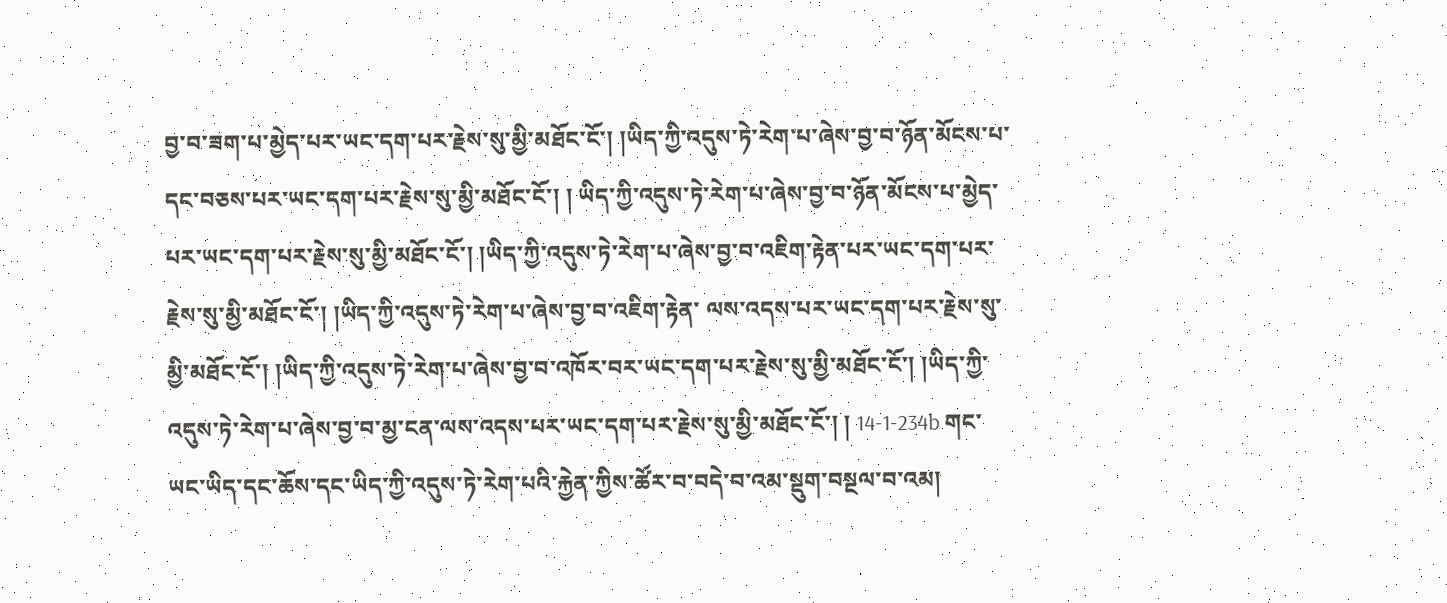བྱ་བ་ཟག་པ་མྱེད་པར་ཡང་དག་པར་རྗེས་སུ་མྱི་མཐོང་ངོ་། །ཡིད་ཀྱི་འདུས་ཏེ་རེག་པ་ཞེས་བྱ་བ་ཉོན་མོངས་པ་དང་བཅས་པར་ཡང་དག་པར་རྗེས་སུ་མྱི་མཐོང་ངོ་། ། ཡིད་ཀྱི་འདུས་ཏེ་རེག་པ་ཞེས་བྱ་བ་ཉོན་མོངས་པ་མྱེད་པར་ཡང་དག་པར་རྗེས་སུ་མྱི་མཐོང་ངོ་། །ཡིད་ཀྱི་འདུས་ཏེ་རེག་པ་ཞེས་བྱ་བ་འཇིག་རྟེན་པར་ཡང་དག་པར་རྗེས་སུ་མྱི་མཐོང་ངོ་། །ཡིད་ཀྱི་འདུས་ཏེ་རེག་པ་ཞེས་བྱ་བ་འཇིག་རྟེན་ ལས་འདས་པར་ཡང་དག་པར་རྗེས་སུ་མྱི་མཐོང་ངོ་། །ཡིད་ཀྱི་འདུས་ཏེ་རེག་པ་ཞེས་བྱ་བ་འཁོར་བར་ཡང་དག་པར་རྗེས་སུ་མྱི་མཐོང་ངོ་། །ཡིད་ཀྱི་འདུས་ཏེ་རེག་པ་ཞེས་བྱ་བ་མྱ་ངན་ལས་འདས་པར་ཡང་དག་པར་རྗེས་སུ་མྱི་མཐོང་ངོ་། ། 14-1-234b གང་ཡང་ཡིད་དང་ཆོས་དང་ཡིད་ཀྱི་འདུས་ཏེ་རེག་པའི་རྐྱེན་ཀྱིས་ཚོར་བ་བདེ་བ་འམ་སྡུག་བསྔལ་བ་འམ།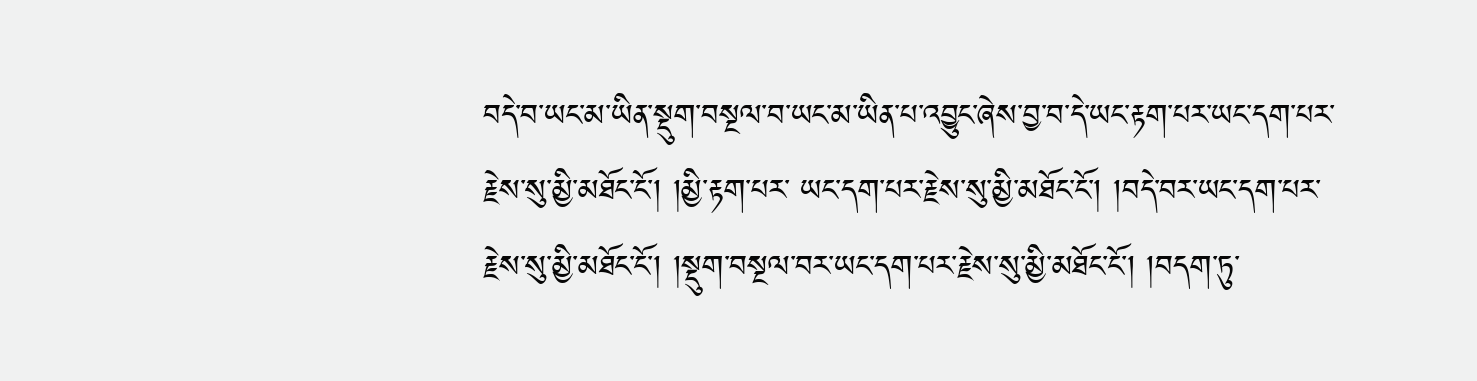བདེ་བ་ཡང་མ་ཡིན་སྡུག་བསྔལ་བ་ཡང་མ་ཡིན་པ་འབྱུང་ཞེས་བྱ་བ་དེ་ཡང་རྟག་པར་ཡང་དག་པར་རྗེས་སུ་མྱི་མཐོང་ངོ་། །མྱི་རྟག་པར་ ཡང་དག་པར་རྗེས་སུ་མྱི་མཐོང་ངོ་། །བདེ་བར་ཡང་དག་པར་རྗེས་སུ་མྱི་མཐོང་ངོ་། །སྡུག་བསྔལ་བར་ཡང་དག་པར་རྗེས་སུ་མྱི་མཐོང་ངོ་། །བདག་ཏུ་